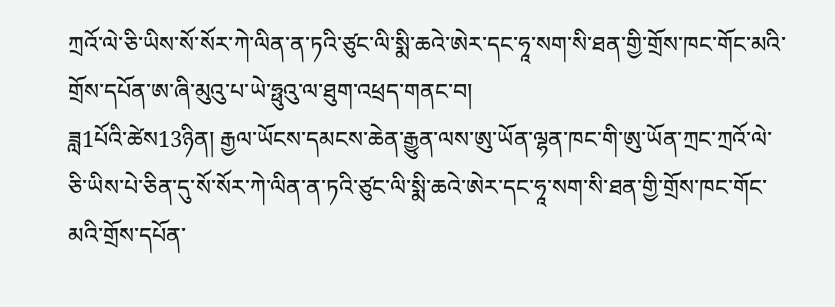ཀྲའོ་ལེ་ཅི་ཡིས་སོ་སོར་ཀེ་ལིན་ན་ཏའི་ཙུང་ལི་སྨི་ཆའེ་ཨེར་དང་ཧཱ་སག་སི་ཐན་གྱི་གྲོས་ཁང་གོང་མའི་གྲོས་དཔོན་ཨ་ཞི་མུའུ་པ་ཡེ་ཧྥུའུ་ལ་ཐུག་འཕྲད་གནང་བ།
ཟླ1པོའི་ཚེས13ཉིན། རྒྱལ་ཡོངས་དམངས་ཆེན་རྒྱུན་ལས་ཨུ་ཡོན་ལྷན་ཁང་གི་ཨུ་ཡོན་ཀྲང་ཀྲའོ་ལེ་ཅི་ཡིས་པེ་ཅིན་དུ་སོ་སོར་ཀེ་ལིན་ན་ཏའི་ཙུང་ལི་སྨི་ཆའེ་ཨེར་དང་ཧཱ་སག་སི་ཐན་གྱི་གྲོས་ཁང་གོང་མའི་གྲོས་དཔོན་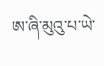ཨ་ཞི་མུའུ་པ་ཡེ་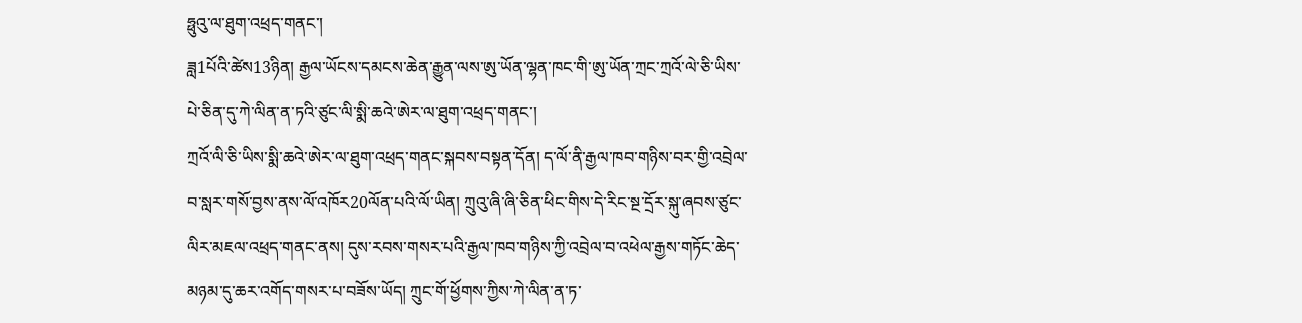ཧྥུའུ་ལ་ཐུག་འཕྲད་གནང་།
ཟླ1པོའི་ཚེས13ཉིན། རྒྱལ་ཡོངས་དམངས་ཆེན་རྒྱུན་ལས་ཨུ་ཡོན་ལྷན་ཁང་གི་ཨུ་ཡོན་ཀྲང་ཀྲའོ་ལེ་ཅི་ཡིས་པེ་ཅིན་དུ་ཀེ་ལིན་ན་ཏའི་ཙུང་ལི་སྨི་ཆའེ་ཨེར་ལ་ཐུག་འཕྲད་གནང་།
ཀྲའོ་ལི་ཅི་ཡིས་སྨི་ཆའེ་ཨེར་ལ་ཐུག་འཕྲད་གནང་སྐབས་བསྟན་དོན། ད་ལོ་ནི་རྒྱལ་ཁབ་གཉིས་བར་གྱི་འབྲེལ་བ་སླར་གསོ་བྱས་ནས་ལོ་འཁོར20ལོན་པའི་ལོ་ཡིན། ཀྲུའུ་ཞི་ཞི་ཅིན་ཕིང་གིས་དེ་རིང་སྔ་དྲོར་སྐུ་ཞབས་ཙུང་ལིར་མཇལ་འཕྲད་གནང་ནས། དུས་རབས་གསར་པའི་རྒྱལ་ཁབ་གཉིས་ཀྱི་འབྲེལ་བ་འཕེལ་རྒྱས་གཏོང་ཆེད་མཉམ་དུ་ཆར་འགོད་གསར་པ་བཟོས་ཡོད། ཀྲུང་གོ་ཕྱོགས་ཀྱིས་ཀེ་ལིན་ན་ཏ་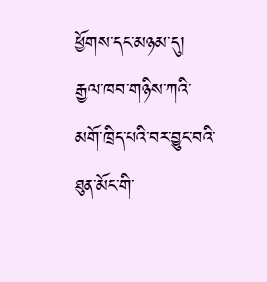ཕྱོགས་དང་མཉམ་དུ། རྒྱལ་ཁབ་གཉིས་ཀའི་མགོ་ཁྲིད་པའི་བར་བྱུང་བའི་ཐུན་མོང་གི་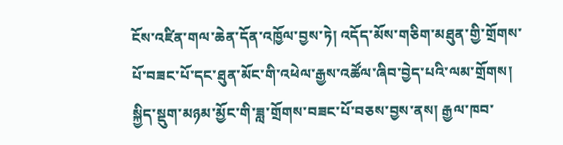ངོས་འཛིན་གལ་ཆེན་དོན་འཁྱོལ་བྱས་ཏེ། འདོད་མོས་གཅིག་མཐུན་གྱི་གྲོགས་པོ་བཟང་པོ་དང་ཐུན་མོང་གི་འཕེལ་རྒྱས་འཚོལ་ཞིབ་བྱེད་པའི་ལམ་གྲོགས། སྐྱིད་སྡུག་མཉམ་མྱོང་གི་ཟླ་གྲོགས་བཟང་པོ་བཅས་བྱས་ནས། རྒྱལ་ཁབ་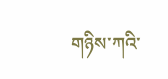གཉིས་ཀའི་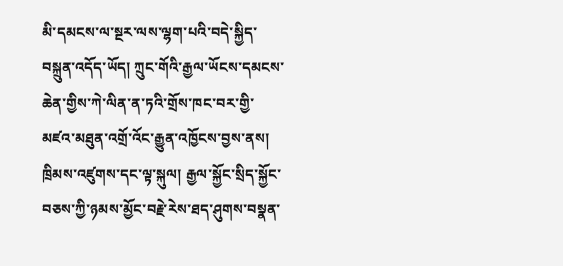མི་དམངས་ལ་སྔར་ལས་ལྷག་པའི་བདེ་སྐྱིད་བསྐྲུན་འདོད་ཡོད། ཀྲུང་གོའི་རྒྱལ་ཡོངས་དམངས་ཆེན་གྱིས་ཀེ་ལིན་ན་ཏའི་གྲོས་ཁང་བར་གྱི་མཛའ་མཐུན་འགྲོ་འོང་རྒྱུན་འཁྱོངས་བྱས་ནས། ཁྲིམས་འཛུགས་དང་ལྟ་སྐུལ། རྒྱལ་སྐྱོང་སྲིད་སྐྱོང་བཅས་ཀྱི་ཉམས་མྱོང་བརྗེ་རེས་ཐད་ཤུགས་བསྣན་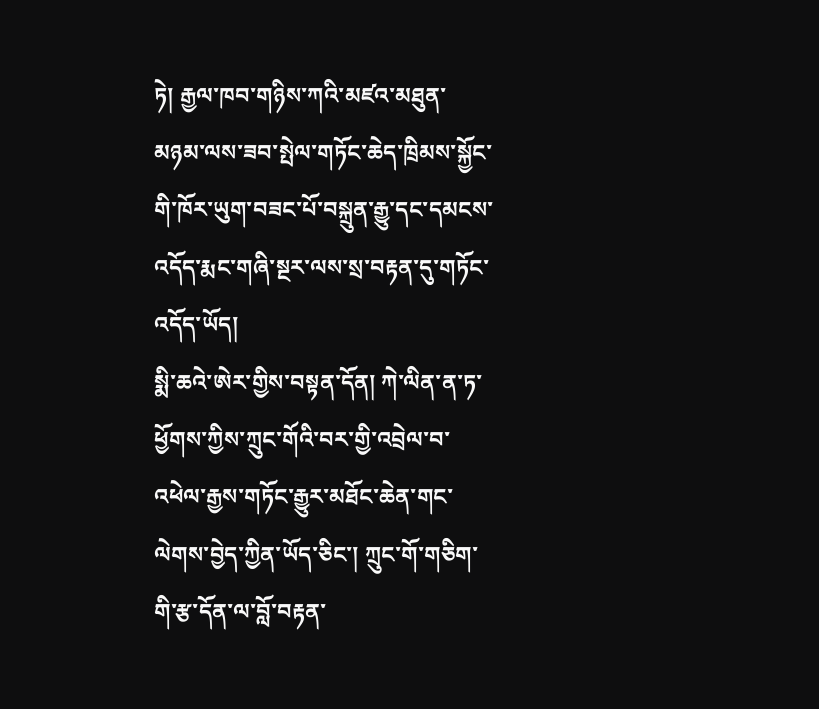ཏེ། རྒྱལ་ཁབ་གཉིས་ཀའི་མཛའ་མཐུན་མཉམ་ལས་ཟབ་སྤེལ་གཏོང་ཆེད་ཁྲིམས་སྐྱོང་གི་ཁོར་ཡུག་བཟང་པོ་བསྐྲུན་རྒྱུ་དང་དམངས་འདོད་རྨང་གཞི་སྔར་ལས་སྲ་བརྟན་དུ་གཏོང་འདོད་ཡོད།
སྨི་ཆའེ་ཨེར་གྱིས་བསྟན་དོན། ཀེ་ལིན་ན་ཏ་ཕྱོགས་ཀྱིས་ཀྲུང་གོའི་བར་གྱི་འབྲེལ་བ་འཕེལ་རྒྱས་གཏོང་རྒྱུར་མཐོང་ཆེན་གང་ལེགས་བྱེད་ཀྱིན་ཡོད་ཅིང་། ཀྲུང་གོ་གཅིག་གི་རྩ་དོན་ལ་བློ་བརྟན་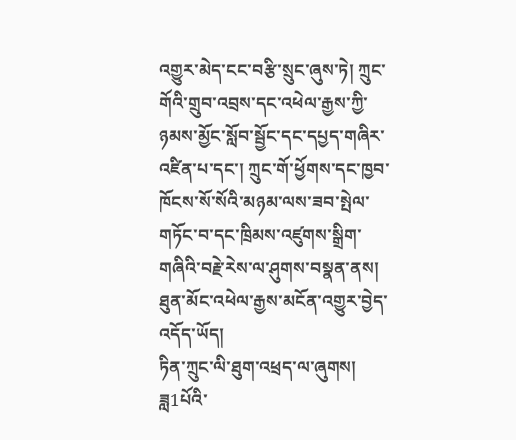འགྱུར་མེད་ངང་བརྩི་སྲུང་ཞུས་ཏེ། ཀྲུང་གོའི་གྲུབ་འབྲས་དང་འཕེལ་རྒྱས་ཀྱི་ཉམས་མྱོང་སློབ་སྦྱོང་དང་དཔྱད་གཞིར་འཛིན་པ་དང་། ཀྲུང་གོ་ཕྱོགས་དང་ཁྱབ་ཁོངས་སོ་སོའི་མཉམ་ལས་ཟབ་སྤེལ་གཏོང་བ་དང་ཁྲིམས་འཛུགས་སྒྲིག་གཞིའི་བརྗེ་རེས་ལ་ཤུགས་བསྣན་ནས། ཐུན་མོང་འཕེལ་རྒྱས་མངོན་འགྱུར་བྱེད་འདོད་ཡོད།
ཏིན་ཀྲུང་ལི་ཐུག་འཕྲད་ལ་ཞུགས།
ཟླ1པོའི་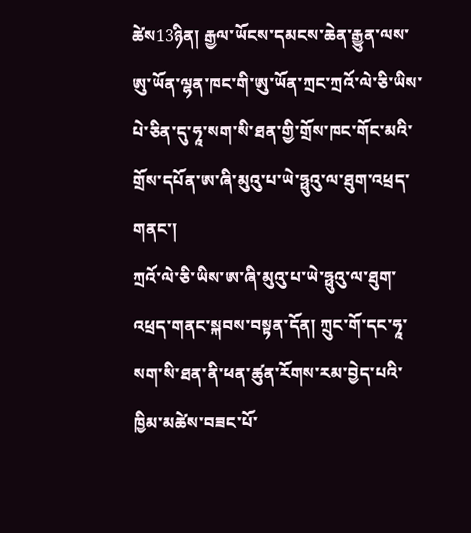ཚེས13ཉིན། རྒྱལ་ཡོངས་དམངས་ཆེན་རྒྱུན་ལས་ཨུ་ཡོན་ལྷན་ཁང་གི་ཨུ་ཡོན་ཀྲང་ཀྲའོ་ལེ་ཅི་ཡིས་པེ་ཅིན་དུ་ཧཱ་སག་སི་ཐན་གྱི་གྲོས་ཁང་གོང་མའི་གྲོས་དཔོན་ཨ་ཞི་མུའུ་པ་ཡེ་ཧྥུའུ་ལ་ཐུག་འཕྲད་གནང་།
ཀྲའོ་ལེ་ཅི་ཡིས་ཨ་ཞི་མུའུ་པ་ཡེ་ཧྥུའུ་ལ་ཐུག་འཕྲད་གནང་སྐབས་བསྟན་དོན། ཀྲུང་གོ་དང་ཧཱ་སག་སི་ཐན་ནི་ཕན་ཚུན་རོགས་རམ་བྱེད་པའི་ཁྱིམ་མཚེས་བཟང་པོ་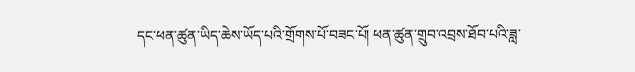དང་ཕན་ཚུན་ཡིད་ཆེས་ཡོད་པའི་གྲོགས་པོ་བཟང་པོ། ཕན་ཚུན་གྲུབ་འབྲས་ཐོབ་པའི་ཟླ་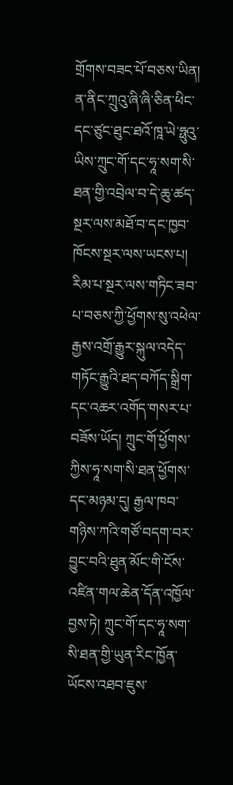གྲོགས་བཟང་པོ་བཅས་ཡིན། ན་ནིང་ཀྲུའུ་ཞི་ཞི་ཅིན་ཕིང་དང་ཙུང་ཐུང་ཐའོ་ཁཱ་ཡེ་ཧྥུའུ་ཡིས་ཀྲུང་གོ་དང་ཧཱ་སག་སི་ཐན་གྱི་འབྲེལ་བ་དེ་ཆུ་ཚད་སྔར་ལས་མཐོ་བ་དང་ཁྱབ་ཁོངས་སྔར་ལས་ཡངས་པ། རིམ་པ་སྔར་ལས་གཏིང་ཟབ་པ་བཅས་ཀྱི་ཕྱོགས་སུ་འཕེལ་རྒྱས་འགྲོ་རྒྱུར་སྐུལ་འདེད་གཏོང་རྒྱུའི་ཐད་བཀོད་སྒྲིག་དང་འཆར་འགོད་གསར་པ་བཟོས་ཡོད། ཀྲུང་གོ་ཕྱོགས་ཀྱིས་ཧཱ་སག་སི་ཐན་ཕྱོགས་དང་མཉམ་དུ། རྒྱལ་ཁབ་གཉིས་ཀའི་གཙོ་བདག་བར་བྱུང་བའི་ཐུན་མོང་གི་ངོས་འཛིན་གལ་ཆེན་དོན་འཁྱོལ་བྱས་ཏེ། ཀྲུང་གོ་དང་ཧཱ་སག་སི་ཐན་གྱི་ཡུན་རིང་ཁྱོན་ཡོངས་འཐབ་ཇུས་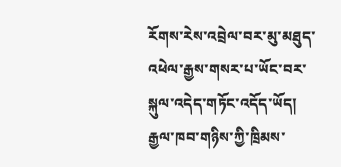རོགས་རེས་འབྲེལ་བར་མུ་མཐུད་འཕེལ་རྒྱས་གསར་པ་ཡོང་བར་སྐུལ་འདེད་གཏོང་འདོད་ཡོད། རྒྱལ་ཁབ་གཉིས་ཀྱི་ཁྲིམས་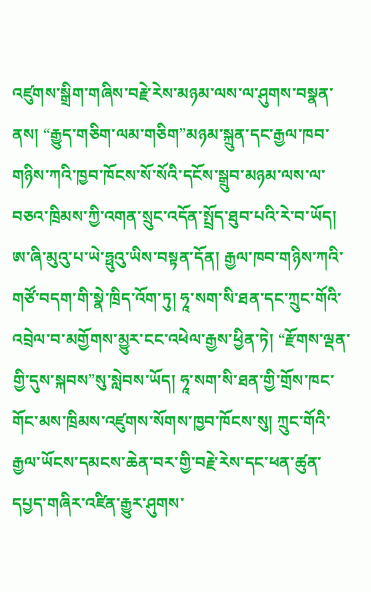འཛུགས་སྒྲིག་གཞིས་བརྗེ་རེས་མཉམ་ལས་ལ་ཤུགས་བསྣན་ནས། “རྒྱུད་གཅིག་ལམ་གཅིག”མཉམ་སྐྲུན་དང་རྒྱལ་ཁབ་གཉིས་ཀའི་ཁྱབ་ཁོངས་སོ་སོའི་དངོས་སྒྲུབ་མཉམ་ལས་ལ་བཅའ་ཁྲིམས་ཀྱི་འགན་སྲུང་འདོན་སྤྲོད་ཐུབ་པའི་རེ་བ་ཡོད།
ཨ་ཞི་མུའུ་པ་ཡེ་ཧྥུའུ་ཡིས་བསྟན་དོན། རྒྱལ་ཁབ་གཉིས་ཀའི་གཙོ་བདག་གི་སྣེ་ཁྲིད་འོག་ཏུ། ཧཱ་སག་སི་ཐན་དང་ཀྲུང་གོའི་འབྲེལ་བ་མགྱོགས་མྱུར་ངང་འཕེལ་རྒྱས་ཕྱིན་ཏེ། “རྫོགས་ལྡན་གྱི་དུས་སྐབས”སུ་སླེབས་ཡོད། ཧཱ་སག་སི་ཐན་གྱི་གྲོས་ཁང་གོང་མས་ཁྲིམས་འཛུགས་སོགས་ཁྱབ་ཁོངས་སུ། ཀྲུང་གོའི་རྒྱལ་ཡོངས་དམངས་ཆེན་བར་གྱི་བརྗེ་རེས་དང་ཕན་ཚུན་དཔྱད་གཞིར་འཛིན་རྒྱུར་ཤུགས་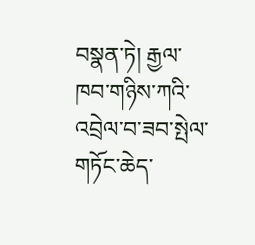བསྣན་ཏེ། རྒྱལ་ཁབ་གཉིས་ཀའི་འབྲེལ་བ་ཟབ་སྤེལ་གཏོང་ཆེད་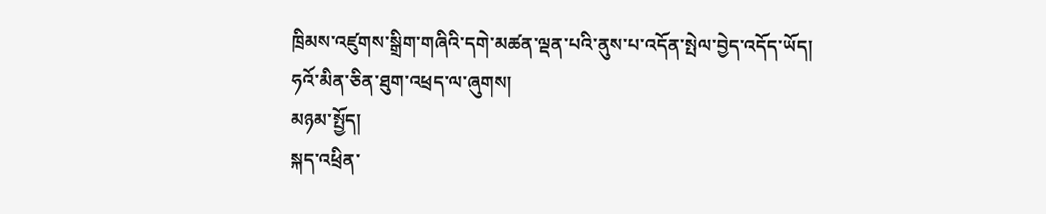ཁྲིམས་འཛུགས་སྒྲིག་གཞིའི་དགེ་མཚན་ལྡན་པའི་ནུས་པ་འདོན་སྤེལ་བྱེད་འདོད་ཡོད།
ཧའོ་མིན་ཅིན་ཐུག་འཕྲད་ལ་ཞུགས།
མཉམ་སྤྱོད།
སྐད་འཕྲིན་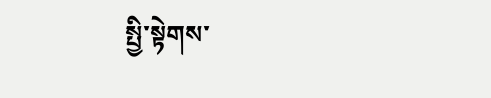སྤྱི་སྟེགས་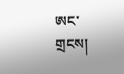ཨང་གྲངས།